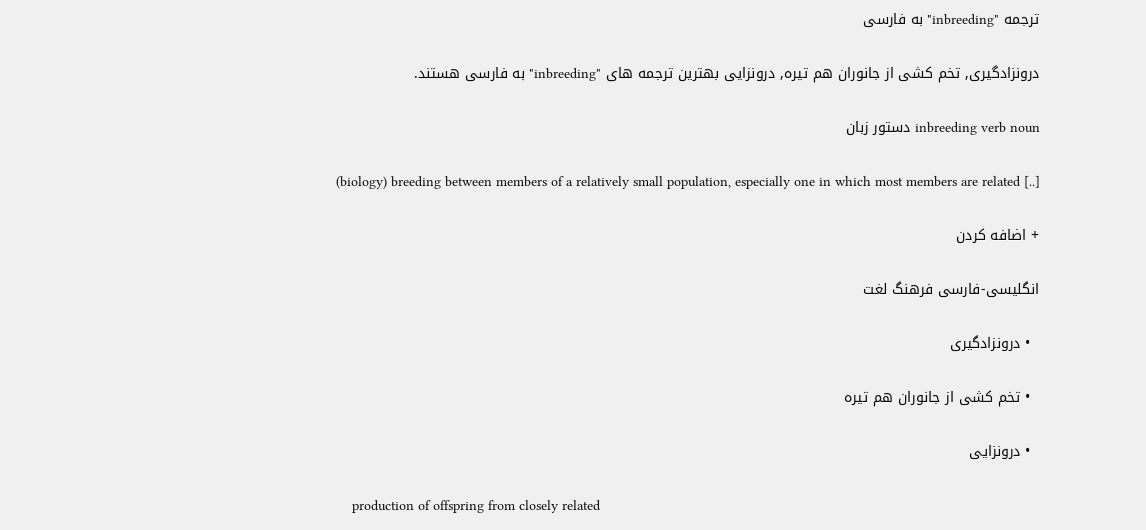ترجمه "inbreeding" به فارسی

درونزادگیری, تخم کشی از جانوران هم تیره, درونزایی بهترین ترجمه های "inbreeding" به فارسی هستند.

inbreeding verb noun دستور زبان

(biology) breeding between members of a relatively small population, especially one in which most members are related [..]

+ اضافه کردن

انگلیسی-فارسی فرهنگ لغت

  • درونزادگیری

  • تخم کشی از جانوران هم تیره

  • درونزایی

    production of offspring from closely related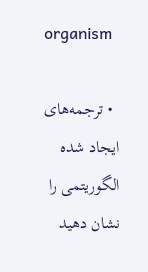organism

  • ترجمه‌های ایجاد شده الگوریتمی را نشان دهید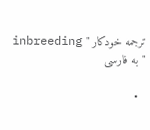ترجمه خودکار " inbreeding " به فارسی

  •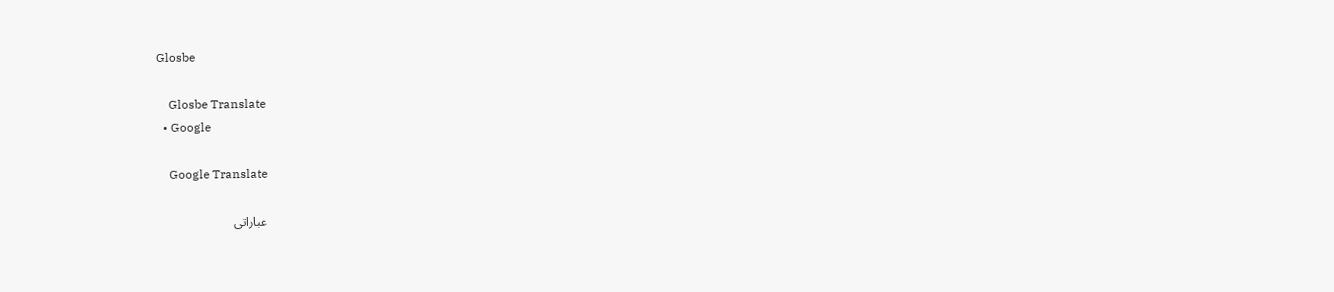Glosbe

    Glosbe Translate
  • Google

    Google Translate

عباراتی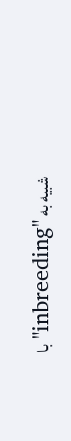شبیه به "inbreeding" با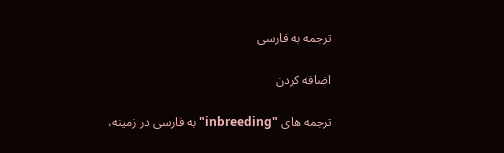ترجمه به فارسی

اضافه کردن

ترجمه های "inbreeding" به فارسی در زمینه،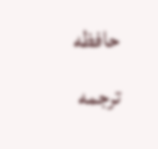حافظه ترجمه